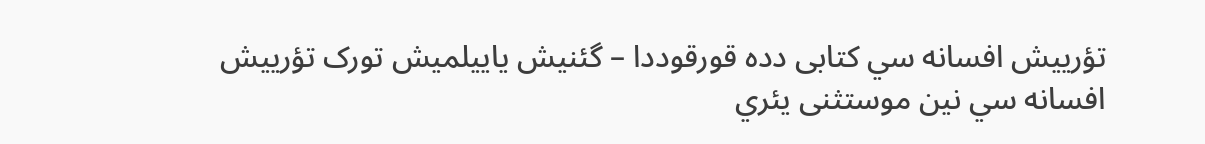تؤرييش افسانه سي کتابی دده قورقوددا – گئنيش ياييلميش تورک تؤریيش افسانه سي نين موستثنی يئري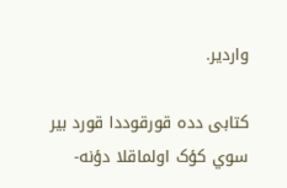واردير.

کتابی دده قورقوددا قورد بير سوي کؤک اولماقلا دؤنه-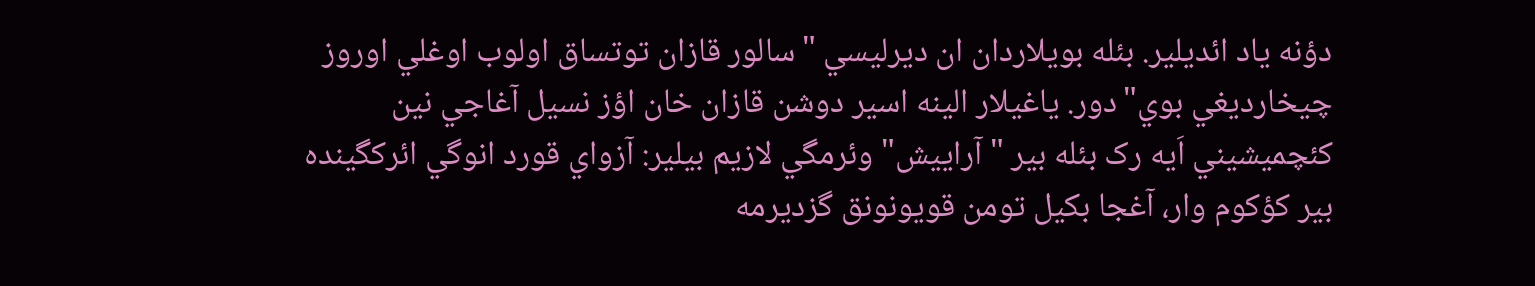دؤنه ياد ائديلير. بئله بويلاردان ان ديرليسي "سالور قازان توتساق اولوب اوغلي اوروز چيخارديغي بوي"دور. ياغيلار الينه اسير دوشن قازان خان اؤز نسيل آغاجي نين کئچميشيني اَيه رک بئله بير "آراييش" وئرمگي لازيم بيلير: آزواي قورد انوگي ائرکگينده بير کؤکوم وار، آغجا بکيل تومن قويونونق گزديرمه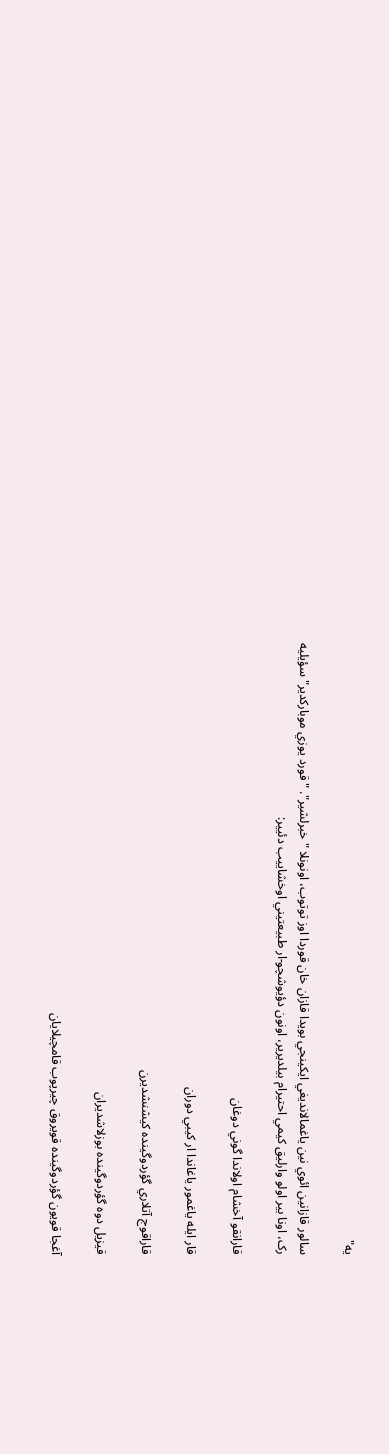يه"

سالور قازانين ائوي نين ياغمالانديغي ايکينجي بويدا قازان خان قوردا اوز توتوب، اونونلا "خبرلشير". "قورد يوزي موبارکدير" سؤيليه رک، اونا بير اولو وارليق کيمي احتيرام بيلديرير، اونون دؤيوشچو-ار طبيعتيني اوخشاييب دئيير:

قارانقو آخشام اولاندا گوني دوغان

قار ايله ياغمور ياغاندا ار کيبي دوران

قاراقوج آتلاري گؤردوگينده کيشنشديرن

قيزيل دوه گؤردوگينده بوزلاشديران

آغجا قويون گؤردوگينده قويروق چيرپوب قامچيلايان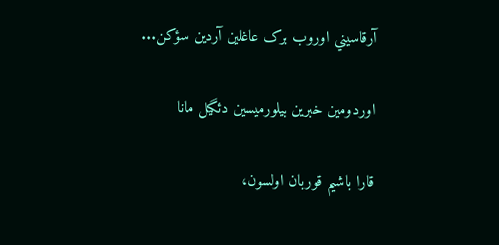آرقاسيني اوروب برک عاغلين آردين سؤکن...

اوردومين خبرين بيلورميسين دئگيل مانا

قارا باشيم قوربان اولسون،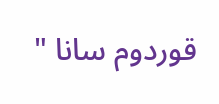قوردوم سانا "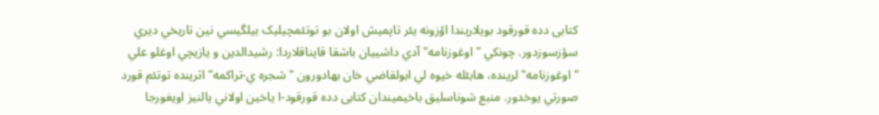کتابی دده قورقود بويلاريندا اؤزونه يئر تاپميش اولان بو توتئمچيليک بيلگيسي نين تاريخي ديري سؤزسوزدور. چونکي "اوغوزنامه" آدي داشييان باشقا قايناقلاردا: رشيدالدين و يازيچي اوغلو علي "اوغوزنامه"لرينده، هابئله خيوه لي ابولقاضي خان بهادورون "شجره ي-تراکمه" اثرينده توتئم قورد صورتي يوخدور. منبع شوناسليق باخيميندان کتابی دده قورقود-ا ياخين اولاني يالنيز اويغورجا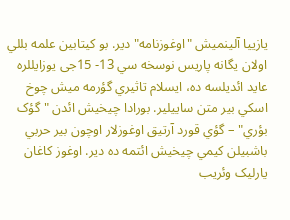يازييا آلينميش "اوغوزنامه"دير. بو کيتابين علمه بللي اولان يگانه پاريس نوسخه سي 13- 15جی يوزايللره عايد ائديلسه ده، ايسلام تاثيري گؤرمه ميش چوخ اسکي بير متن ساييلير. بورادا چيخيش ائدن "گؤک بؤري" – گؤي قورد آرتيق اوغوزلار اوچون بير حربي باشبيلن کيمي چيخيش ائتمه ده دير. اوغوز کاغان يارليک وئريب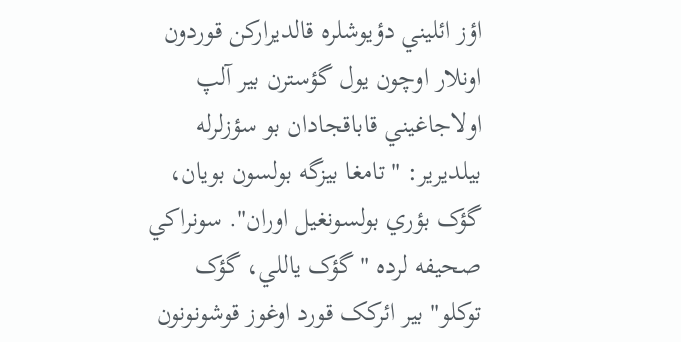اؤز ائليني دؤيوشلره قالديرارکن قوردون اونلار اوچون يول گؤسترن بير آلپ اولاجاغيني قاباقجادان بو سؤزلرله بيلديرير: "تامغا بيزگه بولسون بويان، گؤک بؤري بولسونغيل اوران". سونراکي صحيفه لرده "گؤک ياللي، گؤک توکلو" بير ائرکک قورد اوغوز قوشونونون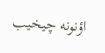اؤنونه چيخيب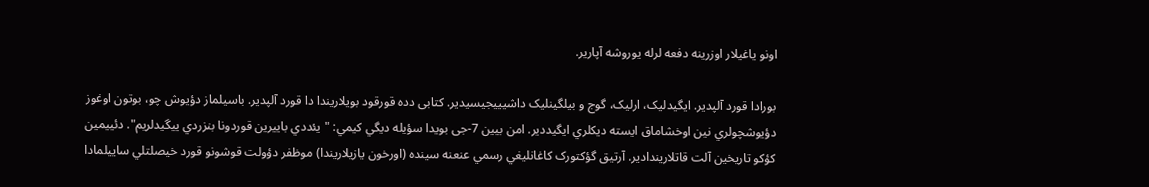اونو ياغيلار اوزرينه دفعه لرله يوروشه آپارير.

بورادا قورد آلپدير. ايگيدليک، ارليک، گوج و بيلگينليک داشيييجيسيدير. کتابی دده قورقود بويلاريندا دا قورد آلپدير. باسيلماز دؤيوش چو، بوتون اوغوز دؤيوشچولري نين اوخشاماق ايسته ديکلري ايگيددير. امن بيين 7-جی بويدا سؤيله ديگي کيمي: "يئددي باييرين قوردونا بنزردي ييگيدلريم". دئييمين کؤکو تاريخين آلت قاتلاريندادير. آرتيق گؤکتورک کاغانليغي رسمي عنعنه سينده (اورخون يازيلاريندا) موظفر دؤولت قوشونو قورد خيصلتلي ساييلمادا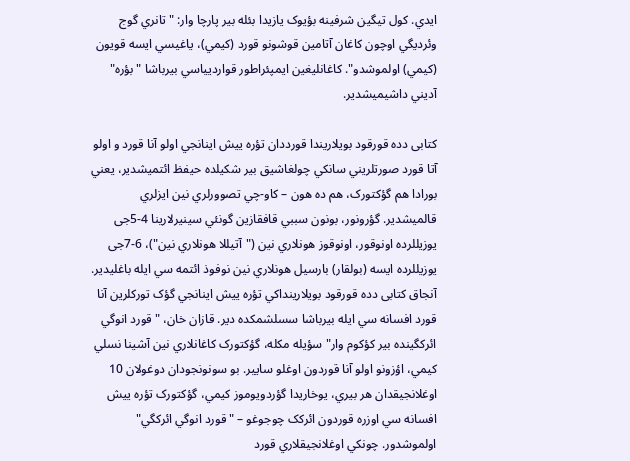ايدي. کول تيگين شرفينه بؤيوک يازيدا بئله بير پارچا وار: "تانري گوج وئرديگي اوچون کاغان آتامين قوشونو قورد (کيمي)، ياغيسي ايسه قويون (کيمي) اولموشدو". کاغانليغين ايمپئراطور قوارديياسي بيرباشا "بؤره" آديني داشيميشدير.

کتابی دده قورقود بويلاريندا قورددان تؤره یيش اينانجي اولو آنا قورد و اولو آتا قورد صورتلريني سانکي چولغاشيق بير شکيلده حیفظ ائتميشدير، يعني بورادا هم گؤکتورک، هم ده هون – کاو-چي تصوورلري نين ايزلري قالميشدير. گؤرونور، بونون سببي قافقازين گونئي سينيرلارينا 4-5جی يوزيللرده اونوقور، اونوقوز هونلاري نين ("آتیللا هونلاري نين")، 6-7جی يوزيللرده ايسه (بولقار) بارسيل هونلاري نين نوفوذ ائتمه سي ايله باغليدير. آنجاق کتابی دده قورقود بويلارينداکي تؤره یيش اينانجي گؤک تورکلرين آنا قورد افسانه سي ايله بيرباشا سسلشمکده دير. قازان خان، "قورد انوگي ائرکگينده بير کؤکوم وار" سؤيله مکله، گؤکتورک کاغانلاري نين آشينا نسلي کيمي، اؤزونو اولو آنا قوردون اوغلو سايير. بو سونونجودان دوغولان 10 اوغلانجيقدان هر بيري، يوخاريدا گؤردويوموز کيمي، گؤکتورک تؤره یيش افسانه سي اوزره قوردون ائرکک چوجوغو – "قورد انوگي ائرکگي"  اولموشدور. چونکي اوغلانجيقلاري قورد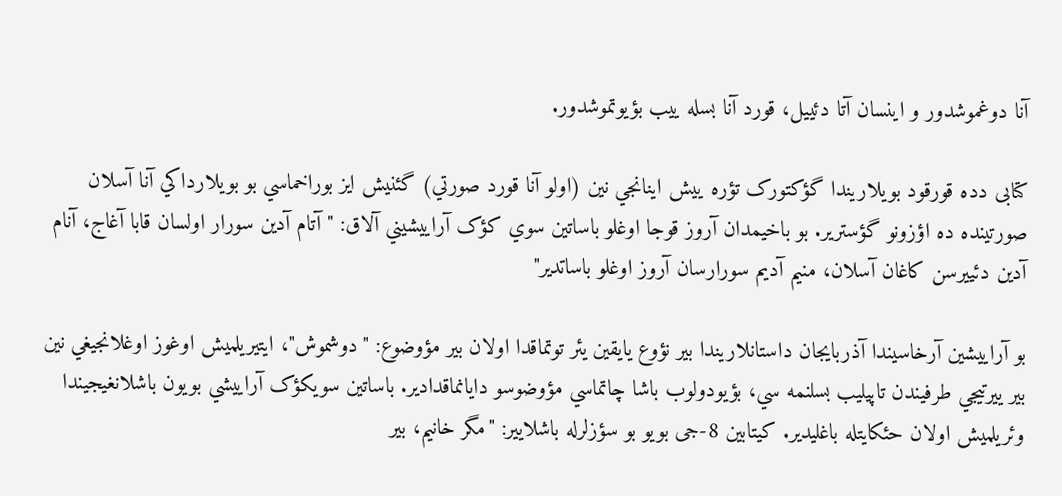آنا دوغموشدور و اينسان آتا دئييل، قورد آنا بسله ييب بؤيوتموشدور.

کتابی دده قورقود بويلاريندا گؤکتورک تؤره یيش اينانجي نين (اولو آنا قورد صورتي) گئنيش ايز بوراخماسي بو بويلارداکي آنا آسلان صورتينده ده اؤزونو گؤسترير. بو باخيمدان آروز قوجا اوغلو باساتين سوي کؤک آراييشيني آلاق: "آتام آدين سورار اولسان قابا آغاج، آنام آدين دئييرسن کاغان آسلان، منيم آديم سورارسان آروز اوغلو باساتدير"

بو آراييشين آرخاسيندا آذربايجان داستانلاريندا بير نؤوع یایقین يئر توتماقدا اولان بير مؤوضوع: "دوشموش"، ايتيريلميش اوغوز اوغلانجيغي نين بير ييرتيجي طرفيندن تاپيليب بسلنمه سي، بؤيودولوب باشا چاتماسي مؤوضوسو دايانماقدادير. باساتين سويکؤک آراييشي بويون باشلانغيجيندا وئريلميش اولان حئکايتله باغليدير. کيتابين 8-جی بويو بو سؤزلرله باشلايير: "مگر خانيم، بير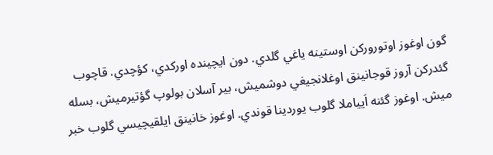گون اوغوز اوتورورکن اوستينه ياغي گلدي. دون ايچينده اورکدي، کؤچدي. قاچوب گئدرکن آروز قوجانينق اوغلانجيغي دوشميش، بير آسلان بولوپ گؤتيرميش، بسله ميش. اوغوز گئنه اَيياملا گلوب يوردينا قوندي. اوغوز خانينق ايلقيچيسي گلوب خبر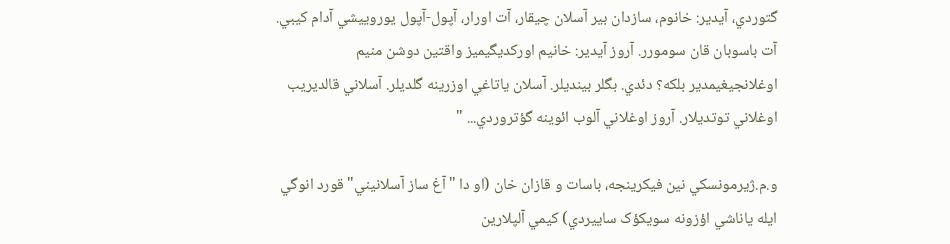گتوردي، آيدير: خانوم، سازدان بير آسلان چيقار، آت اورار، آپول-آپول يوروييشي آدام کيبي. آت باسوبان قان سومورر. آروز آيدير: خانيم اورکديگيميز واقتين دوشن منيم اوغلانجيغيمدير بلکه؟ دئدي. بگلر بينديلر. آسلان ياتاغي اوزرينه گلديلر. آسلاني قالديريب اوغلاني توتديلار. آروز اوغلاني آلوب ائوينه گؤتروردي... "

و.م.ژيرمونسکي نين فيکرينجه، باسات و قازان خان (او دا "آغ ساز آسلانيني" قورد انوگي ايله ياناشي اؤزونه سويکؤک ساييردي) کيمي آلپلارين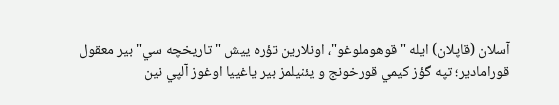آسلان (قاپلان) ايله "قوهوملوغو"، اونلارين تؤره یيش "تاريخچه سي" بير معقول قورامادير؛ تپه گؤز کيمي قورخونج و يئنيلمز بير ياغييا اوغوز آلپي نين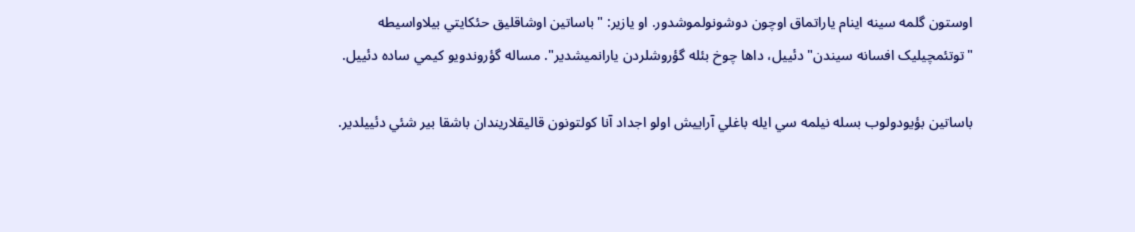اوستون گلمه سينه اينام ياراتماق اوچون دوشونولموشدور. او يازير: "باساتين اوشاقليق حئکايتي بيلاواسيطه "توتئمچيليک افسانه سيندن" دئييل، داها چوخ بئله گؤروشلردن يارانميشدير". مساله گؤروندويو کيمي ساده دئييل.

باساتين بؤيودولوب بسله نيلمه سي ايله باغلي آراييش اولو اجداد آنا کولتونون قاليقلاريندان باشقا بير شئي دئييلدير.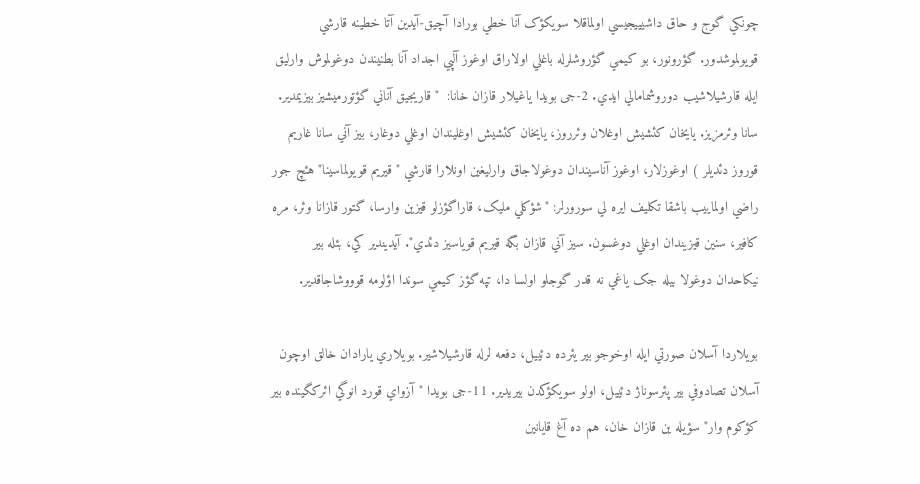چونکي گوج و حاق داشيييجيسي اولماقلا سويکؤک آنا خطي بورادا آچيق-آيدين آتا خطينه قارشي قويولموشدور. گؤرونور، بو کيمي گؤروشلرله باغلي اولاراق اوغوز آلپي اجداد آنا بطنيندن دوغولموش وارليق ايله قارشيلاشيب دوروشمامالي ايدي. 2-جی بويدا ياغيلار قازان خانا:  "قاريجيق آناني گؤتورميشيز بيزيمدير. سانا وئرمزيز. يايخان کئشيش اوغلان وئرروز، يايخان کئشيش اوغليندان اوغلي دوغار، بيز آني سانا غاريم قوروز دئديلر ) اوغوزلار، اوغوز آناسيندان دوغولاجاق وارليغين اونلارا قارشي "قيريم قويولماسينا" هئچ جور راضي اولماييب باشقا تکليف ايره لي سورورلر: "شؤکلي مليک، قاراگؤزلو قيزين وارسا، گتور قازانا وئر، مره کافير، سنين قيزيندان اوغلي دوغسون. سيز آني قازان بگه قیريم قوياسيز دئدي". آيديندير کي، بئله بير نيکاحدان دوغولا بيله جک ياغي نه قدر گوجلو اولسا دا، تپه گؤز کيمي سوندا اؤلومه قوووشاجاقدير.

بويلاردا آسلان صورتي ايله اوخوجو بير يئرده دئييل، دفعه لرله قارشيلاشير. بويلاري يارادان خالق اوچون آسلان تصادوفي بير پئرسوناژ دئييل، اولو سويکؤکدن بيريدير. 11-جی بويدا "آزواي قورد انوگي ائرکگينده بير کؤکوم وار" سؤيله ين قازان خان، هم ده آغ قايانين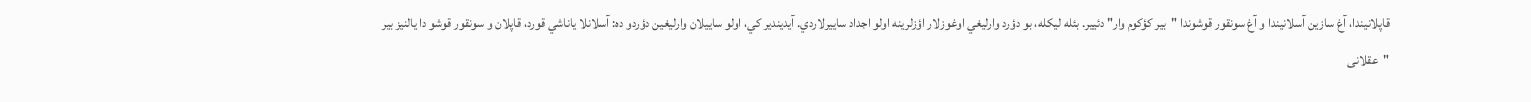قاپلانيندا، آغ سازين آسلانيندا و آغ سونقور قوشوندا "بير کؤکوم وار" دئيير. بئله ليکله، بو دؤرد وارليغي اوغوزلار اؤزلرينه اولو اجداد ساييرلاردي. آيديندير کي، اولو ساييلان وارليغين دؤردو ده: آسلانلا ياناشي قورد، قاپلان و سونقور قوشو دا يالنيز بير "عقلانی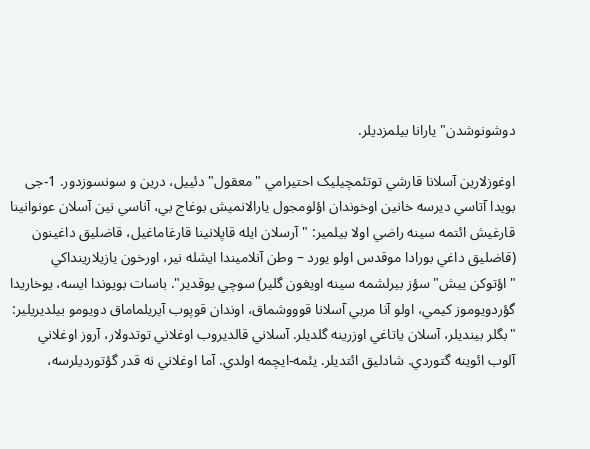دوشونوشدن" يارانا بيلمزديلر.

اوغوزلارين آسلانا قارشي توتئمچيليک احتيرامي "معقول" دئييل، درين و سونسوزدور. 1-جی بويدا آتاسي ديرسه خانين اوخوندان اؤلومجول يارالانميش بوغاج بي، آناسي نين آسلان عونوانينا قارغيش ائتمه سينه راضي اولا بيلمير: "آرسلان ايله قاپلانينا قارغاماغيل، قاضليق داغينون (قاضليق داغي بورادا موقدس اولو يورد – وطن آنلاميندا ايشله نير، اورخون يازيلارینداکي "اؤتوکن ييش" سؤز بيرلشمه سينه اويغون گلير) سوچي يوقدير". باسات بويوندا ايسه، يوخاريدا گؤردويوموز کيمي، اولو آنا مربي آسلانا قوووشماق، اوندان قوپوب آيريلماماق دويومو بيلديريلير: "بگلر بينديلر، آسلان ياتاغي اوزرينه گلديلر. آسلاني قالديروب اوغلاني توتدولار، آروز اوغلاني آلوب ائوينه گتوردي. شادليق ائتديلر. يئمه-ايچمه اولدي. آما اوغلاني نه قدر گؤتورديلرسه،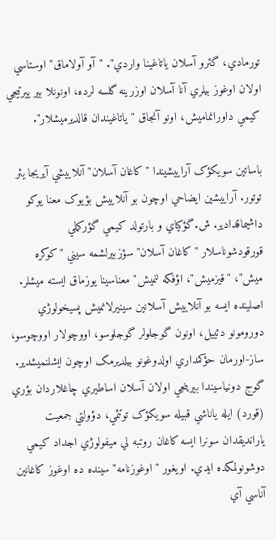تورمادي، گئرو آسلان ياتاغينا واردي". "آو آولاماق" اوستاسي اولان اوغوز بيلري آنا آسلان اوزرينه گلسه لرده، اونونلا بير ييرتيجي کيمي داورانماميش، اونو آنجاق "ياتاغيندان قالديرميشلار".

باساتين سويکؤک آراييشيندا "کاغان آسلان" آنلاييشي آيريجا يئر توتور. آراييشين ايضاحي اوچون بو آنلاييش بؤيوک معنا يوکو داشيماقدادير. ش.گؤکياي و بارتولد کيمي گؤرکملي قورقودشوناسلار "کاغان آسلان" سؤزبيرلشمه سيني "کوکره ميش"، "قيزميش"، اؤفکه لنميش" معناسينا يوزماق ايسته ميشلر. اصلینده ايسه بو آنلاييش آسلانين سينيرلانميش پسيخولوژي دورومونو دئييل، اونون گوجلولر گوجلوسو، اووچولار اووچوسو، ساز-اورمان حؤکمداري اولدوغونو بيلديرمک اوچون ايشلنميشدير. گوج دونياسيندا بيرينجي اولان آسلان اساطيري چاغلاردان بؤري (قورد) ايله ياناشي قبيله سويکؤک توتئمي، دؤولتي جمعيت يارانديقدان سونرا ايسه کاغان روتبه لي ميفولوژي اجداد کيمي دوشونولمکده ايدي. اويغور "اوغوزنامه"سينده ده اوغوز کاغانين آناسي آي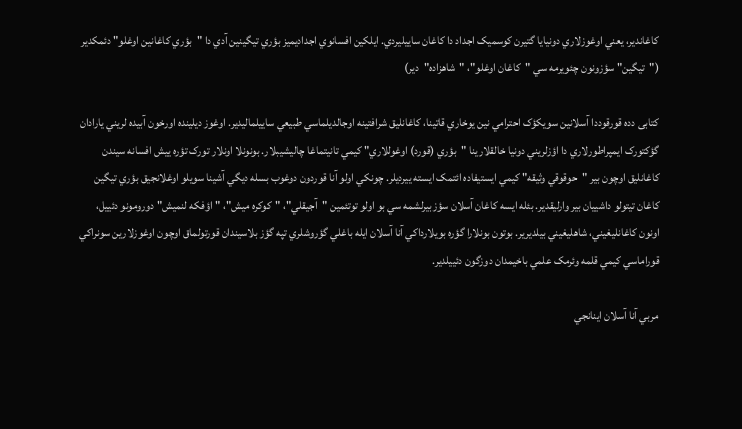کاغاندير، يعني اوغوزلاري دونيايا گتيرن کوسميک اجداد دا کاغان ساييليردي. ايلکين افسانوي اجداديميز بؤري تيگينين آدي دا "بؤري کاغانين اوغلو" دئمکدير ("تيگين" سؤزونون چئويرمه سي "کاغان اوغلو"، "شاهزاده"دير)

کتابی دده قورقوددا آسلانين سويکؤک احترامي نين يوخاري قاتينا، کاغانليق شرافتينه اوجالديلماسي طبيعي ساييلماليدير. اوغوز ديلينده اورخون آبيده لريني يارادان گؤکتورک ايمپراطورلاري دا اؤزلريني دونيا خالقلارينا "بؤري (قورد) اوغوللاري" کيمي تانيتماغا چاليشيبلار. بونونلا اونلار تورک تؤره یيش افسانه سيندن کاغانليق اوچون بير "حوقوقي وثيقه" کيمي ايستيفاده ائتمک ايسته ييرديلر. چونکي اولو آنا قوردون دوغوب بسله ديگي آشينا سويلو اوغلانجيق بؤري تيگين کاغان تيتولو داشييان بير وارليقدير. بئله ايسه کاغان آسلان سؤزبيرلشمه سي بو اولو توتئمين "آجيقلي"، "کوکره ميش"، "اؤفکه لنميش" دورومونو دئييل، اونون کاغانليغيني، شاهليغيني بيلديرير. بوتون بونلارا گؤره بويلارداکي آنا آسلان ايله باغلي گؤروشلري تپه گؤز بلاسيندان قورتولماق اوچون اوغوزلارين سونراکي قوراماسي کيمي قلمه وئرمک علمي باخيمدان دوزگون دئييلدير.

مربي آنا آسلان اينانجي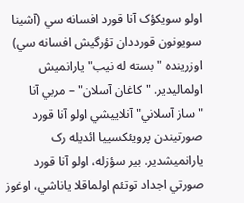اولو سويکؤک آنا قورد افسانه سي (آشينا سويونون قورددان تؤرگيش افسانه سي) اوزرينده "بسته له نيب" يارانميش اولماليدير. "کاغان آسلان" – مربي آنا "ساز آسلاني" آنلاييشي اولو آنا قورد صورتيندن پرويئکسييا ائديله رک يارانميشدير. بير سؤزله، اولو آنا قورد صورتي اجداد توتئم اولماقلا ياناشي، اوغوز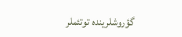گؤروشلرينده توتئملر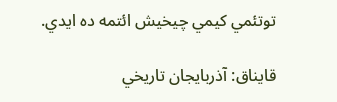توتئمي کيمي چيخيش ائتمه ده ايدي.

قایناق: آذربايجان تاريخي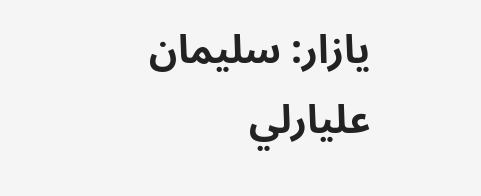یازار: سليمان عليارلي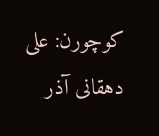کوچورن: علی دهقانی آذر